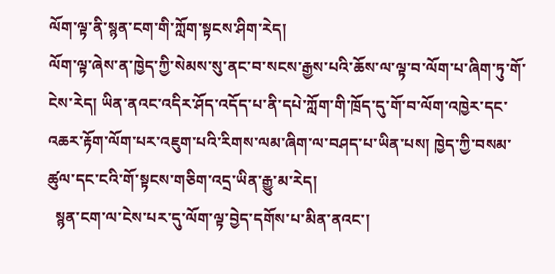ལོག་ལྟ་ནི་སྙན་ངག་གི་ཀློག་སྟངས་ཤིག་རེད།
ལོག་ལྟ་ཞེས་ན་ཁྱེད་ཀྱི་སེམས་སུ་ནང་བ་སངས་རྒྱས་པའི་ཆོས་ལ་ལྟ་བ་ལོག་པ་ཞིག་ཏུ་གོ་ངེས་རེད། ཡིན་ནའང་འདིར་ཤོད་འདོད་པ་ནི་དཔེ་ཀློག་གི་ཁྲོད་དུ་གོ་བ་ལོག་འཁྱེར་དང་འཆར་རྟོག་ལོག་པར་འཇུག་པའི་རིགས་ལམ་ཞིག་ལ་བཤད་པ་ཡིན་པས། ཁྱེད་ཀྱི་བསམ་ཚུལ་དང་ངའི་གོ་སྟངས་གཅིག་འདྲ་ཡིན་རྒྱུ་མ་རེད།
  སྙན་ངག་ལ་ངེས་པར་དུ་ལོག་ལྟ་བྱེད་དགོས་པ་མིན་ནའང་།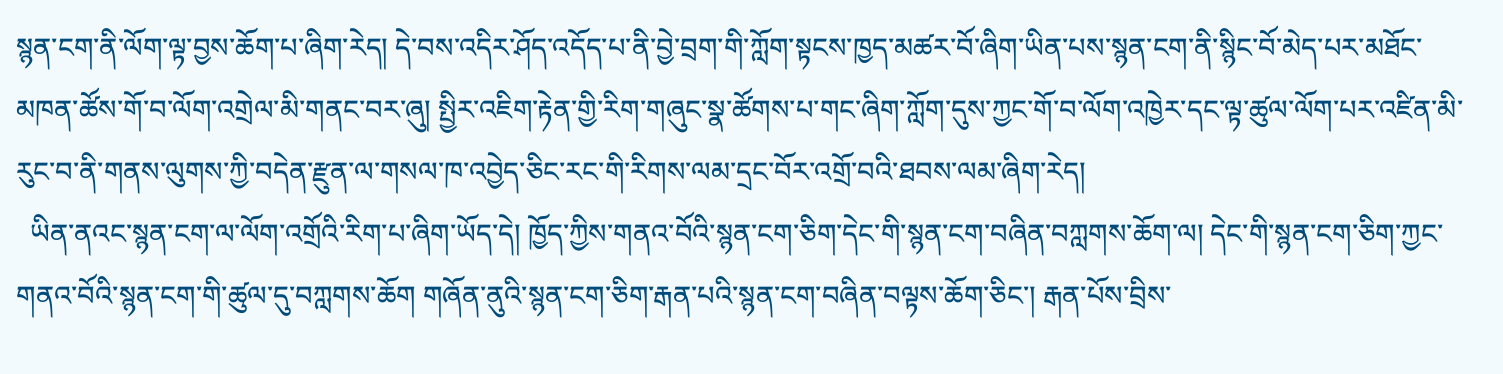སྙན་ངག་ནི་ལོག་ལྟ་བྱས་ཆོག་པ་ཞིག་རེད། དེ་བས་འདིར་ཤོད་འདོད་པ་ནི་བྱེ་བྲག་གི་ཀློག་སྟངས་ཁྱད་མཚར་བོ་ཞིག་ཡིན་པས་སྙན་ངག་ནི་སྙིང་བོ་མེད་པར་མཐོང་མཁན་ཚོས་གོ་བ་ལོག་འགྲེལ་མི་གནང་བར་ཞུ། སྤྱིར་འཇིག་རྟེན་གྱི་རིག་གཞུང་སྣ་ཚོགས་པ་གང་ཞིག་ཀློག་དུས་ཀྱང་གོ་བ་ལོག་འཁྱེར་དང་ལྟ་ཚུལ་ལོག་པར་འཛིན་མི་རུང་བ་ནི་གནས་ལུགས་ཀྱི་བདེན་རྫུན་ལ་གསལ་ཁ་འབྱེད་ཅིང་རང་གི་རིགས་ལམ་དྲང་བོར་འགྲོ་བའི་ཐབས་ལམ་ཞིག་རེད།
  ཡིན་ནའང་སྙན་ངག་ལ་ལོག་འགྲོའི་རིག་པ་ཞིག་ཡོད་དེ། ཁྱོད་ཀྱིས་གནའ་བོའི་སྙན་ངག་ཅིག་དེང་གི་སྙན་ངག་བཞིན་བཀླགས་ཆོག་ལ། དེང་གི་སྙན་ངག་ཅིག་ཀྱང་གནའ་བོའི་སྙན་ངག་གི་ཚུལ་དུ་བཀླགས་ཆོག གཞོན་ནུའི་སྙན་ངག་ཅིག་རྒན་པའི་སྙན་ངག་བཞིན་བལྟས་ཆོག་ཅིང་། རྒན་པོས་བྲིས་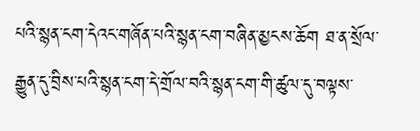པའི་སྙན་ངག་དེའང་གཞོན་པའི་སྙན་ངག་བཞིན་མྱངས་ཆོག ཐ་ན་སྲོལ་རྒྱུན་དུ་བྲིས་པའི་སྙན་ངག་དེ་གྲོལ་བའི་སྙན་ངག་གི་ཚུལ་དུ་བལྟས་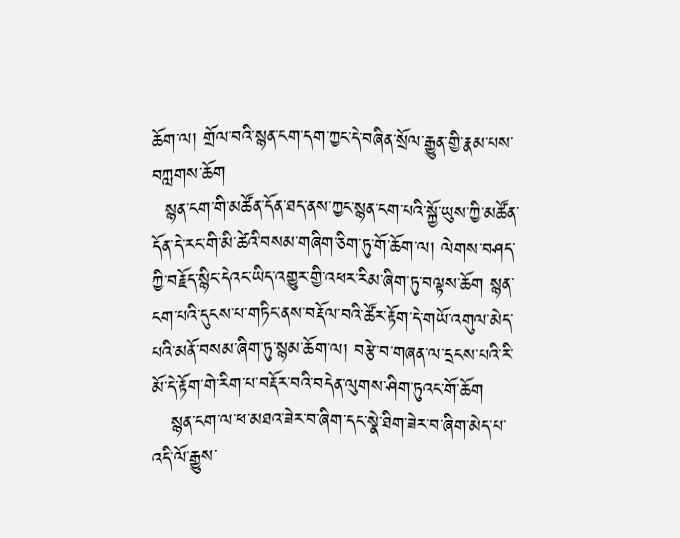ཆོག་ལ། གྲོལ་བའི་སྙན་ངག་དག་ཀྱང་དེ་བཞིན་སྲོལ་རྒྱུན་གྱི་རྣམ་པས་བཀླགས་ཆོག
  སྙན་ངག་གི་མཚོན་དོན་ཐད་ནས་ཀྱང་སྙན་ངག་པའི་སྐྱོ་ཡུས་ཀྱི་མཚོན་དོན་དེ་རང་གི་མི་ཚེའི་བསམ་གཞིག་ཅིག་ཏུ་གོ་ཆོག་ལ། ལེགས་བཤད་ཀྱི་བརྗོད་སྙིང་དེའང་ཡིད་འགྱུར་གྱི་འཕར་རིམ་ཞིག་ཏུ་བལྟས་ཆོག སྙན་ངག་པའི་དུངས་པ་གཏིང་ནས་བརྡོལ་བའི་ཚོར་རྟོག་དེ་གཡོ་འགུལ་མེད་པའི་མནོ་བསམ་ཞིག་ཏུ་སྙམ་ཆོག་ལ། བརྩེ་བ་གཞན་ལ་དྲངས་པའི་རི་མོ་དེ་རྟོག་གེ་རིག་པ་བརྡོར་བའི་བདེན་ལུགས་ཤིག་ཏུའང་གོ་ཆོག
   སྙན་ངག་ལ་ཕ་མཐའ་ཟེར་བ་ཞིག་དང་སྣེ་ཐིག་ཟེར་བ་ཞིག་མེད་པ་འདི་ལོ་རྒྱུས་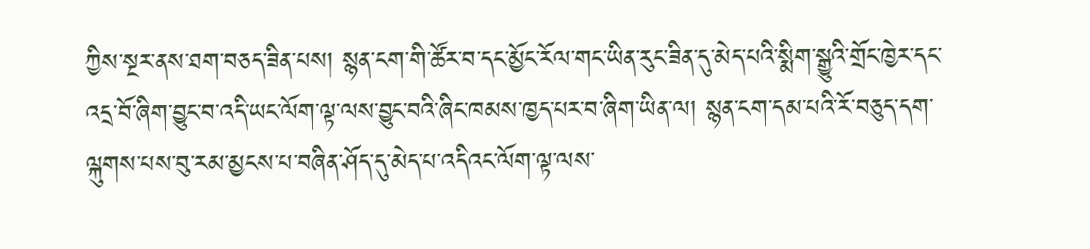ཀྱིས་སྔར་ནས་ཐག་བཅད་ཟིན་པས། སྙན་ངག་གི་ཚོར་བ་དང་མྱོང་རོལ་གང་ཡིན་རུང་ཟིན་དུ་མེད་པའི་སྨིག་སྒྱུའི་གྲོང་ཁྱེར་དང་འདྲ་བོ་ཞིག་བྱུང་བ་འདི་ཡང་ལོག་ལྟ་ལས་བྱུང་བའི་ཞིང་ཁམས་ཁྱད་པར་བ་ཞིག་ཡིན་ལ། སྙན་ངག་དམ་པའི་རོ་བཅུད་དག་ལྐུགས་པས་བུ་རམ་མྱངས་པ་བཞིན་ཤོད་དུ་མེད་པ་འདིའང་ལོག་ལྟ་ལས་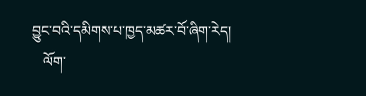བྱུང་བའི་དམིགས་པ་ཁྱད་མཚར་བོ་ཞིག་རེད།
   ལོག་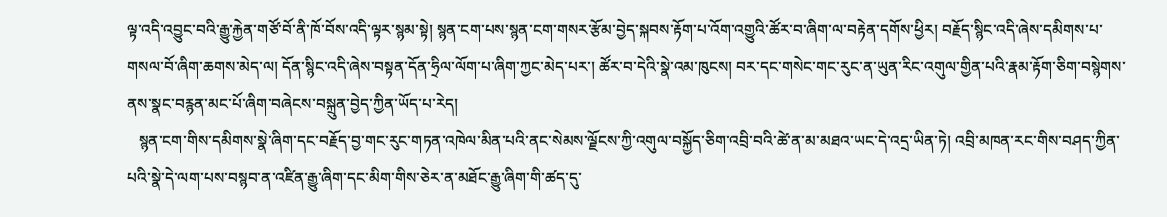ལྟ་འདི་འབྱུང་བའི་རྒྱུ་རྐྱེན་གཙོ་བོ་ནི་ཁོ་བོས་འདི་ལྟར་སྙམ་སྟེ། སྙན་ངག་པས་སྙན་ངག་གསར་རྩོམ་བྱེད་སྐབས་རྟོག་པ་འོག་འགྱུའི་ཚོར་བ་ཞིག་ལ་བརྟེན་དགོས་ཕྱིར། བརྗོད་སྙིང་འདི་ཞེས་དམིགས་པ་གསལ་བོ་ཞིག་ཆགས་མེད་ལ། དོན་སྙིང་འདི་ཞེས་བསྟན་དོན་ཧྲིལ་ལོག་པ་ཞིག་ཀྱང་མེད་པར་། ཚོར་བ་དེའི་སྣེ་འམ་ཁུངས། བར་དང་གསེང་གང་རུང་ན་ཡུན་རིང་འགུལ་གྱིན་པའི་རྣམ་རྟོག་ཅིག་བསྙེགས་ནས་སྣང་བརྙན་མང་པོ་ཞིག་བཞེངས་བསྐྲུན་བྱེད་ཀྱིན་ཡོད་པ་རེད།
   སྙན་ངག་གིས་དམིགས་སྣེ་ཞིག་དང་བརྗོད་བྱ་གང་རུང་གཏན་འཁེལ་མིན་པའི་ནང་སེམས་ལྗོངས་ཀྱི་འགུལ་བསྐྱོད་ཅིག་འབྲི་བའི་ཚེ་ན་མ་མཐའ་ཡང་དེ་འདྲ་ཡིན་ཏེ། འབྲི་མཁན་རང་གིས་བཤད་ཀྱིན་པའི་སྣེ་དེ་ལག་པས་བསྙབ་ན་འཛིན་རྒྱུ་ཞིག་དང་མིག་གིས་ཅེར་ན་མཐོང་རྒྱུ་ཞིག་གི་ཚད་དུ་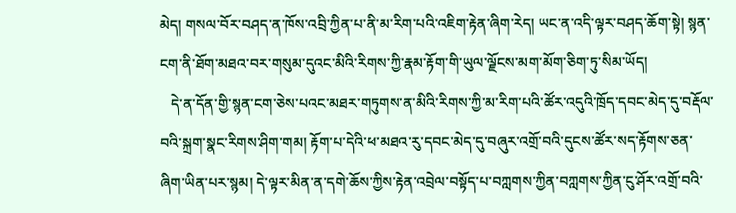མེད། གསལ་བོར་བཤད་ན་ཁོས་འབྲི་ཀྱིན་པ་ནི་མ་རིག་པའི་འཇིག་རྟེན་ཞིག་རེད། ཡང་ན་འདི་ལྟར་བཤད་ཆོག་སྟེ། སྙན་ངག་ནི་ཐོག་མཐའ་བར་གསུམ་དུའང་མིའི་རིགས་ཀྱི་རྣམ་རྟོག་གི་ཡུལ་ལྗོངས་མག་མོག་ཅིག་ཏུ་སིམ་ཡོད།
   དེ་ན་དོན་གྱི་སྙན་ངག་ཅེས་པའང་མཐར་གཏུགས་ན་མིའི་རིགས་ཀྱི་མ་རིག་པའི་ཚོར་འདུའི་ཁྲོད་དབང་མེད་དུ་བརྡོལ་བའི་སྐྲག་སྣང་རིགས་ཤིག་གམ། རྟོག་པ་དེའི་ཕ་མཐའ་རུ་དབང་མེད་དུ་བཞུར་འགྲོ་བའི་དུངས་ཚོར་སད་རྟོགས་ཅན་ཞིག་ཡིན་པར་སྙམ། དེ་ལྟར་མིན་ན་དགེ་ཆོས་ཀྱིས་རྟེན་འབྲེལ་བསྟོད་པ་བཀླགས་ཀྱིན་བཀླགས་ཀྱིན་ངུ་ཤོར་འགྲོ་བའི་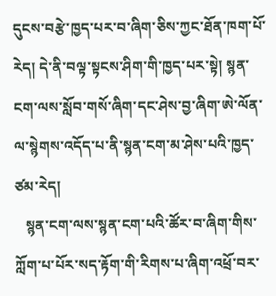དུངས་བརྩེ་ཁྱད་པར་བ་ཞིག་ཅིས་ཀྱང་ཐོན་ཁག་པོ་རེད། དེ་ནི་བལྟ་སྟངས་ཤིག་གི་ཁྱད་པར་སྟེ། སྙན་ངག་ལས་སློབ་གསོ་ཞིག་དང་ཤེས་བྱ་ཞིག་ཨེ་ལོན་ལ་སྙེགས་འདོད་པ་ནི་སྙན་ངག་མ་ཤེས་པའི་ཁྱད་ཙམ་རེད།
   སྙན་ངག་ལས་སྙན་ངག་པའི་ཚོར་བ་ཞིག་གིས་ཀློག་པ་པོར་སད་རྟོག་གི་རིགས་པ་ཞིག་འཕྲོ་བར་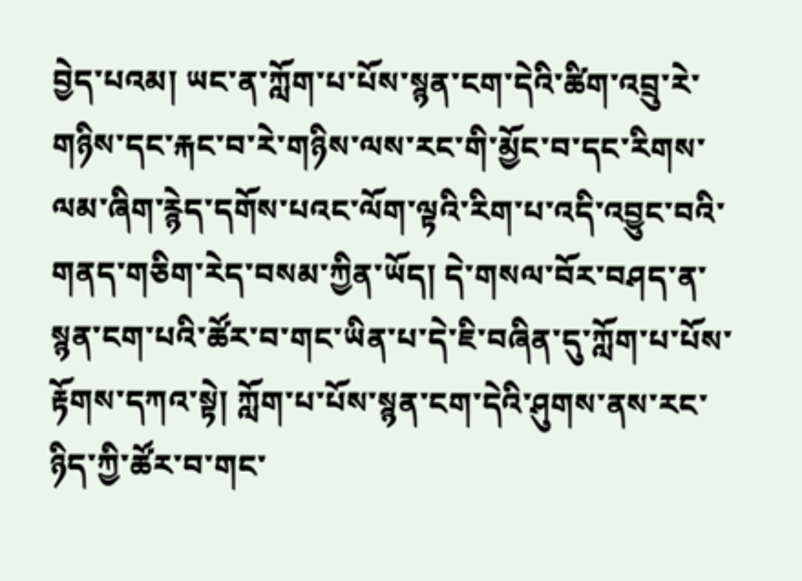བྱེད་པའམ། ཡང་ན་ཀློག་པ་པོས་སྙན་ངག་དེའི་ཚིག་འབྲུ་རེ་གཉིས་དང་རྐང་བ་རེ་གཉིས་ལས་རང་གི་མྱོང་བ་དང་རིགས་ལམ་ཞིག་རྙེད་དགོས་པའང་ལོག་ལྟའི་རིག་པ་འདི་འབྱུང་བའི་གནད་གཅིག་རེད་བསམ་ཀྱིན་ཡོད། དེ་གསལ་བོར་བཤད་ན་སྙན་ངག་པའི་ཚོར་བ་གང་ཡིན་པ་དེ་ཇི་བཞིན་དུ་ཀློག་པ་པོས་རྟོགས་དཀའ་སྟེ། ཀློག་པ་པོས་སྙན་ངག་དེའི་ཤུགས་ནས་རང་ཉིད་ཀྱི་ཚོར་བ་གང་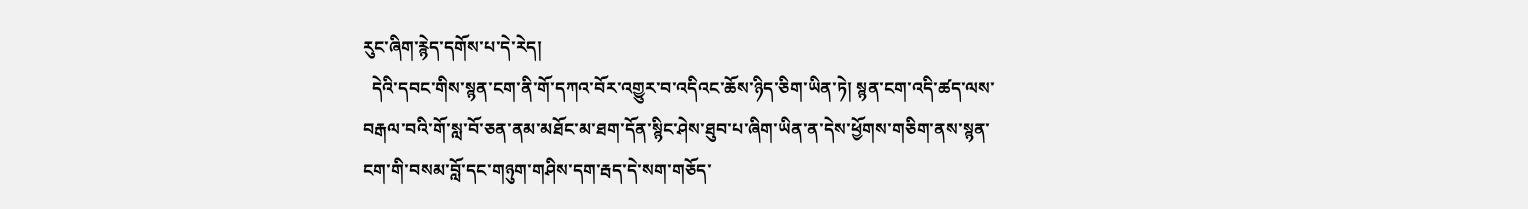རུང་ཞིག་རྙེད་དགོས་པ་དེ་རེད།
  དེའི་དབང་གིས་སྙན་ངག་ནི་གོ་དཀའ་བོར་འགྱུར་བ་འདིའང་ཆོས་ཉིད་ཅིག་ཡིན་ཏེ། སྙན་ངག་འདི་ཚད་ལས་བརྒལ་བའི་གོ་སླ་བོ་ཅན་ནམ་མཐོང་མ་ཐག་དོན་སྙིང་ཤེས་ཐུབ་པ་ཞིག་ཡིན་ན་དེས་ཕྱོགས་གཅིག་ནས་སྙན་ངག་གི་བསམ་བློ་དང་གཉུག་གཤིས་དག་རྦད་དེ་སག་གཅོད་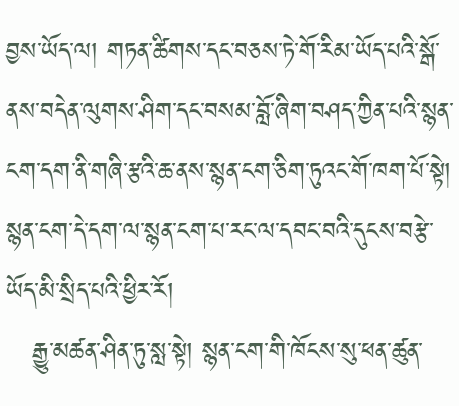བྱས་ཡོད་ལ། གཏན་ཚིགས་དང་བཅས་ཏེ་གོ་རིམ་ཡོད་པའི་སྒོ་ནས་བདེན་ལུགས་ཤིག་དང་བསམ་བློ་ཞིག་བཤད་ཀྱིན་པའི་སྙན་ངག་དག་ནི་གཞི་རྩའི་ཆ་ནས་སྙན་ངག་ཅིག་ཏུའང་གོ་ཁག་པོ་སྟེ། སྙན་ངག་དེ་དག་ལ་སྙན་ངག་པ་རང་ལ་དབང་བའི་དུངས་བརྩེ་ཡོད་མི་སྲིད་པའི་ཕྱིར་རོ།
   རྒྱུ་མཚན་ཤིན་ཏུ་སླ་སྟེ། སྙན་ངག་གི་ཁོངས་སུ་ཕན་ཚུན་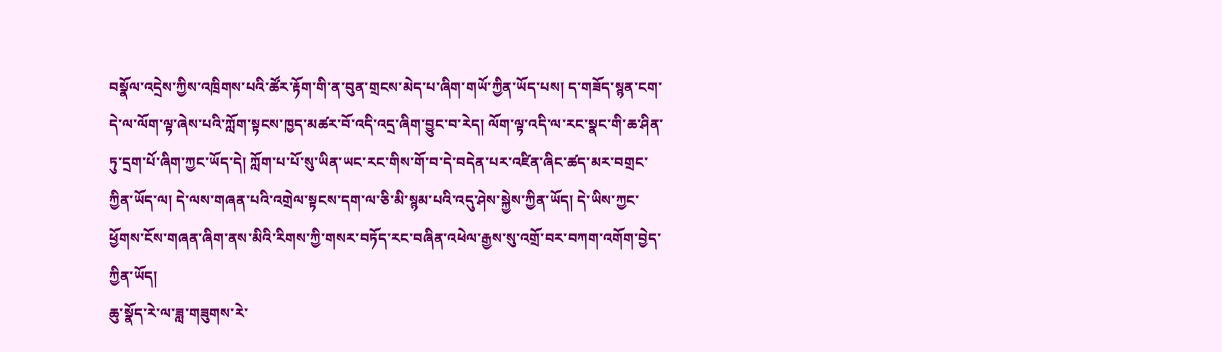བསྣོལ་འདྲེས་ཀྱིས་འཁྲིགས་པའི་ཚོར་རྟོག་གི་ན་བུན་གྲངས་མེད་པ་ཞིག་གཡོ་ཀྱིན་ཡོད་པས། ད་གཟོད་སྙན་ངག་དེ་ལ་ལོག་ལྟ་ཞེས་པའི་ཀློག་སྟངས་ཁྱད་མཚར་བོ་འདི་འདྲ་ཞིག་བྱུང་བ་རེད། ལོག་ལྟ་འདི་ལ་རང་སྣང་གི་ཆ་ཤིན་ཏུ་དྲག་པོ་ཞིག་ཀྱང་ཡོད་དེ། ཀློག་པ་པོ་སུ་ཡིན་ཡང་རང་གིས་གོ་བ་དེ་བདེན་པར་འཛིན་ཞིང་ཚད་མར་བགྲང་ཀྱིན་ཡོད་ལ། དེ་ལས་གཞན་པའི་འགྲེལ་སྟངས་དག་ལ་ཅི་མི་སྙམ་པའི་འདུ་ཤེས་སྐྱེས་ཀྱིན་ཡོད། དེ་ཡིས་ཀྱང་ཕྱོགས་ངོས་གཞན་ཞིག་ནས་མིའི་རིགས་ཀྱི་གསར་བཏོད་རང་བཞིན་འཕེལ་རྒྱས་སུ་འགྲོ་བར་བཀག་འགོག་བྱེད་ཀྱིན་ཡོད།
ཆུ་སྣོད་རེ་ལ་ཟླ་གཟུགས་རེ་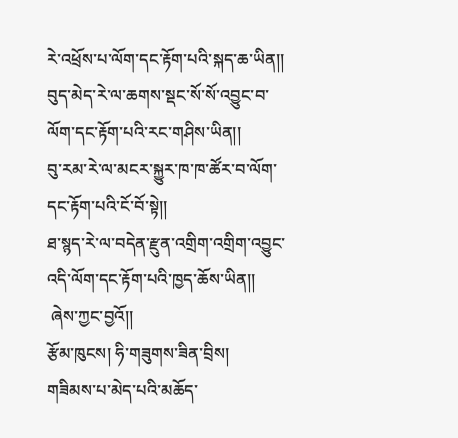རེ་འཕྲོས་པ་ལོག་དང་རྟོག་པའི་སྐད་ཆ་ཡིན།།
བུད་མེད་རེ་ལ་ཆགས་སྡང་སོ་སོ་འབྱུང་བ་ལོག་དང་རྟོག་པའི་རང་གཤིས་ཡིན།།
བུ་རམ་རེ་ལ་མངར་སྐྱུར་ཁ་ཁ་ཚོར་བ་ལོག་དང་རྟོག་པའི་ངོ་བོ་སྟེ།།
ཐ་སྙད་རེ་ལ་བདེན་རྫུན་འགྲིག་འགྲིག་འབྱུང་འདི་ལོག་དང་རྟོག་པའི་ཁྱད་ཆོས་ཡིན།།
 ཞེས་ཀྱང་བྱའོ།།
རྩོམ་ཁུངས། ཧི་གཟུགས་ཟིན་བྲིས།
གཟིམས་པ་མེད་པའི་མཆོད་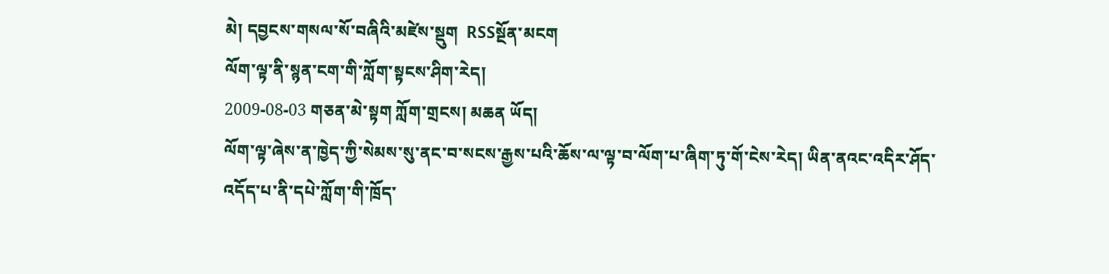མེ། དབྱངས་གསལ་སོ་བཞིའི་མཛེས་སྡུག  RSSསྔོན་མངག
ལོག་ལྟ་ནི་སྙན་ངག་གི་ཀློག་སྟངས་ཤིག་རེད།
2009-08-03 གཅན་མེ་སྟག ཀློག་གྲངས། མཆན ཡོད།
ལོག་ལྟ་ཞེས་ན་ཁྱེད་ཀྱི་སེམས་སུ་ནང་བ་སངས་རྒྱས་པའི་ཆོས་ལ་ལྟ་བ་ལོག་པ་ཞིག་ཏུ་གོ་ངེས་རེད། ཡིན་ནའང་འདིར་ཤོད་འདོད་པ་ནི་དཔེ་ཀློག་གི་ཁྲོད་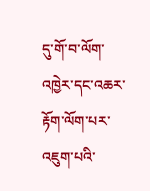དུ་གོ་བ་ལོག་འཁྱེར་དང་འཆར་རྟོག་ལོག་པར་འཇུག་པའི་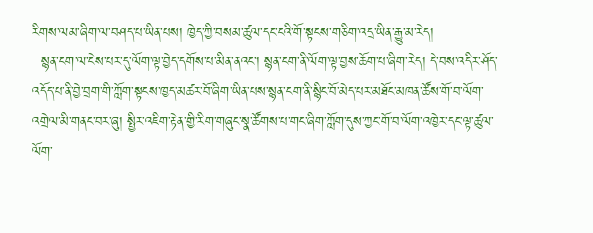རིགས་ལམ་ཞིག་ལ་བཤད་པ་ཡིན་པས། ཁྱེད་ཀྱི་བསམ་ཚུལ་དང་ངའི་གོ་སྟངས་གཅིག་འདྲ་ཡིན་རྒྱུ་མ་རེད།
  སྙན་ངག་ལ་ངེས་པར་དུ་ལོག་ལྟ་བྱེད་དགོས་པ་མིན་ནའང་། སྙན་ངག་ནི་ལོག་ལྟ་བྱས་ཆོག་པ་ཞིག་རེད། དེ་བས་འདིར་ཤོད་འདོད་པ་ནི་བྱེ་བྲག་གི་ཀློག་སྟངས་ཁྱད་མཚར་བོ་ཞིག་ཡིན་པས་སྙན་ངག་ནི་སྙིང་བོ་མེད་པར་མཐོང་མཁན་ཚོས་གོ་བ་ལོག་འགྲེལ་མི་གནང་བར་ཞུ། སྤྱིར་འཇིག་རྟེན་གྱི་རིག་གཞུང་སྣ་ཚོགས་པ་གང་ཞིག་ཀློག་དུས་ཀྱང་གོ་བ་ལོག་འཁྱེར་དང་ལྟ་ཚུལ་ལོག་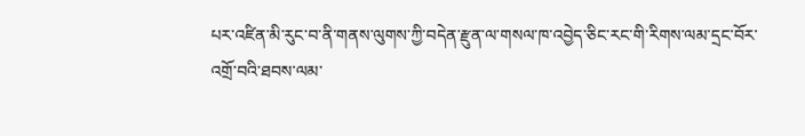པར་འཛིན་མི་རུང་བ་ནི་གནས་ལུགས་ཀྱི་བདེན་རྫུན་ལ་གསལ་ཁ་འབྱེད་ཅིང་རང་གི་རིགས་ལམ་དྲང་བོར་འགྲོ་བའི་ཐབས་ལམ་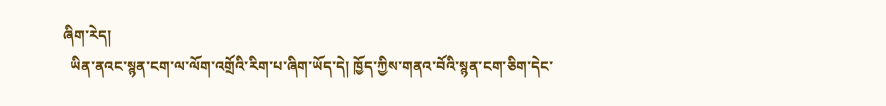ཞིག་རེད།
  ཡིན་ནའང་སྙན་ངག་ལ་ལོག་འགྲོའི་རིག་པ་ཞིག་ཡོད་དེ། ཁྱོད་ཀྱིས་གནའ་བོའི་སྙན་ངག་ཅིག་དེང་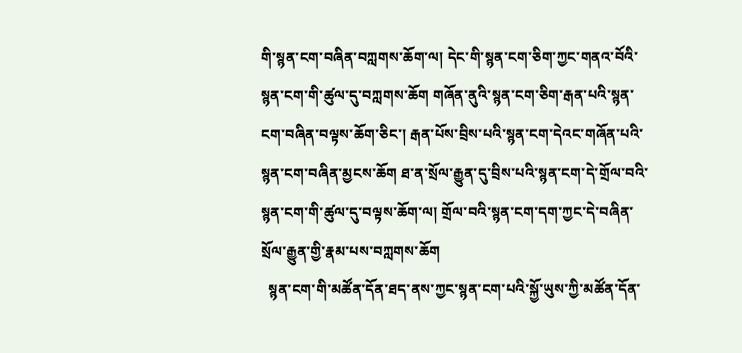གི་སྙན་ངག་བཞིན་བཀླགས་ཆོག་ལ། དེང་གི་སྙན་ངག་ཅིག་ཀྱང་གནའ་བོའི་སྙན་ངག་གི་ཚུལ་དུ་བཀླགས་ཆོག གཞོན་ནུའི་སྙན་ངག་ཅིག་རྒན་པའི་སྙན་ངག་བཞིན་བལྟས་ཆོག་ཅིང་། རྒན་པོས་བྲིས་པའི་སྙན་ངག་དེའང་གཞོན་པའི་སྙན་ངག་བཞིན་མྱངས་ཆོག ཐ་ན་སྲོལ་རྒྱུན་དུ་བྲིས་པའི་སྙན་ངག་དེ་གྲོལ་བའི་སྙན་ངག་གི་ཚུལ་དུ་བལྟས་ཆོག་ལ། གྲོལ་བའི་སྙན་ངག་དག་ཀྱང་དེ་བཞིན་སྲོལ་རྒྱུན་གྱི་རྣམ་པས་བཀླགས་ཆོག
  སྙན་ངག་གི་མཚོན་དོན་ཐད་ནས་ཀྱང་སྙན་ངག་པའི་སྐྱོ་ཡུས་ཀྱི་མཚོན་དོན་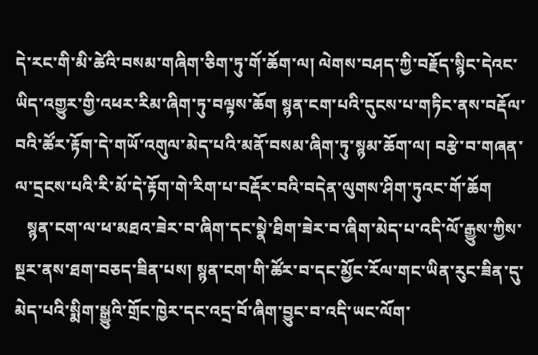དེ་རང་གི་མི་ཚེའི་བསམ་གཞིག་ཅིག་ཏུ་གོ་ཆོག་ལ། ལེགས་བཤད་ཀྱི་བརྗོད་སྙིང་དེའང་ཡིད་འགྱུར་གྱི་འཕར་རིམ་ཞིག་ཏུ་བལྟས་ཆོག སྙན་ངག་པའི་དུངས་པ་གཏིང་ནས་བརྡོལ་བའི་ཚོར་རྟོག་དེ་གཡོ་འགུལ་མེད་པའི་མནོ་བསམ་ཞིག་ཏུ་སྙམ་ཆོག་ལ། བརྩེ་བ་གཞན་ལ་དྲངས་པའི་རི་མོ་དེ་རྟོག་གེ་རིག་པ་བརྡོར་བའི་བདེན་ལུགས་ཤིག་ཏུའང་གོ་ཆོག
   སྙན་ངག་ལ་ཕ་མཐའ་ཟེར་བ་ཞིག་དང་སྣེ་ཐིག་ཟེར་བ་ཞིག་མེད་པ་འདི་ལོ་རྒྱུས་ཀྱིས་སྔར་ནས་ཐག་བཅད་ཟིན་པས། སྙན་ངག་གི་ཚོར་བ་དང་མྱོང་རོལ་གང་ཡིན་རུང་ཟིན་དུ་མེད་པའི་སྨིག་སྒྱུའི་གྲོང་ཁྱེར་དང་འདྲ་བོ་ཞིག་བྱུང་བ་འདི་ཡང་ལོག་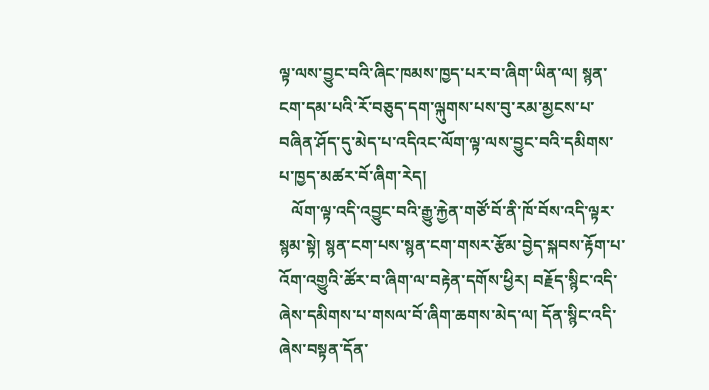ལྟ་ལས་བྱུང་བའི་ཞིང་ཁམས་ཁྱད་པར་བ་ཞིག་ཡིན་ལ། སྙན་ངག་དམ་པའི་རོ་བཅུད་དག་ལྐུགས་པས་བུ་རམ་མྱངས་པ་བཞིན་ཤོད་དུ་མེད་པ་འདིའང་ལོག་ལྟ་ལས་བྱུང་བའི་དམིགས་པ་ཁྱད་མཚར་བོ་ཞིག་རེད།
   ལོག་ལྟ་འདི་འབྱུང་བའི་རྒྱུ་རྐྱེན་གཙོ་བོ་ནི་ཁོ་བོས་འདི་ལྟར་སྙམ་སྟེ། སྙན་ངག་པས་སྙན་ངག་གསར་རྩོམ་བྱེད་སྐབས་རྟོག་པ་འོག་འགྱུའི་ཚོར་བ་ཞིག་ལ་བརྟེན་དགོས་ཕྱིར། བརྗོད་སྙིང་འདི་ཞེས་དམིགས་པ་གསལ་བོ་ཞིག་ཆགས་མེད་ལ། དོན་སྙིང་འདི་ཞེས་བསྟན་དོན་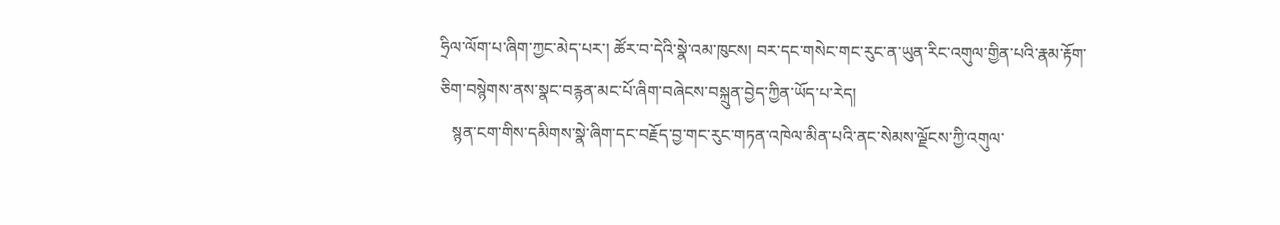ཧྲིལ་ལོག་པ་ཞིག་ཀྱང་མེད་པར་། ཚོར་བ་དེའི་སྣེ་འམ་ཁུངས། བར་དང་གསེང་གང་རུང་ན་ཡུན་རིང་འགུལ་གྱིན་པའི་རྣམ་རྟོག་ཅིག་བསྙེགས་ནས་སྣང་བརྙན་མང་པོ་ཞིག་བཞེངས་བསྐྲུན་བྱེད་ཀྱིན་ཡོད་པ་རེད།
   སྙན་ངག་གིས་དམིགས་སྣེ་ཞིག་དང་བརྗོད་བྱ་གང་རུང་གཏན་འཁེལ་མིན་པའི་ནང་སེམས་ལྗོངས་ཀྱི་འགུལ་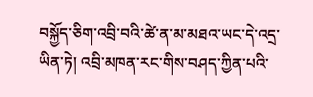བསྐྱོད་ཅིག་འབྲི་བའི་ཚེ་ན་མ་མཐའ་ཡང་དེ་འདྲ་ཡིན་ཏེ། འབྲི་མཁན་རང་གིས་བཤད་ཀྱིན་པའི་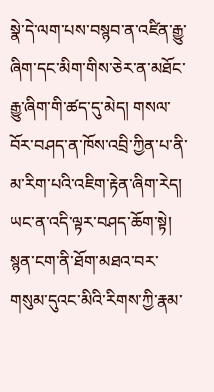སྣེ་དེ་ལག་པས་བསྙབ་ན་འཛིན་རྒྱུ་ཞིག་དང་མིག་གིས་ཅེར་ན་མཐོང་རྒྱུ་ཞིག་གི་ཚད་དུ་མེད། གསལ་བོར་བཤད་ན་ཁོས་འབྲི་ཀྱིན་པ་ནི་མ་རིག་པའི་འཇིག་རྟེན་ཞིག་རེད། ཡང་ན་འདི་ལྟར་བཤད་ཆོག་སྟེ། སྙན་ངག་ནི་ཐོག་མཐའ་བར་གསུམ་དུའང་མིའི་རིགས་ཀྱི་རྣམ་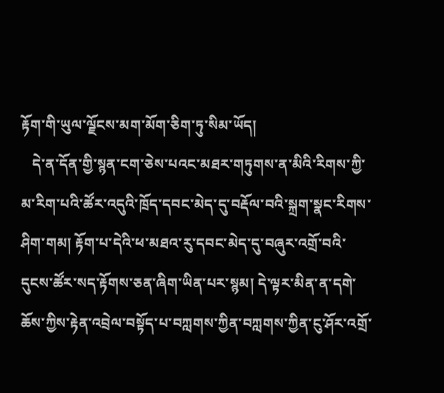རྟོག་གི་ཡུལ་ལྗོངས་མག་མོག་ཅིག་ཏུ་སིམ་ཡོད།
   དེ་ན་དོན་གྱི་སྙན་ངག་ཅེས་པའང་མཐར་གཏུགས་ན་མིའི་རིགས་ཀྱི་མ་རིག་པའི་ཚོར་འདུའི་ཁྲོད་དབང་མེད་དུ་བརྡོལ་བའི་སྐྲག་སྣང་རིགས་ཤིག་གམ། རྟོག་པ་དེའི་ཕ་མཐའ་རུ་དབང་མེད་དུ་བཞུར་འགྲོ་བའི་དུངས་ཚོར་སད་རྟོགས་ཅན་ཞིག་ཡིན་པར་སྙམ། དེ་ལྟར་མིན་ན་དགེ་ཆོས་ཀྱིས་རྟེན་འབྲེལ་བསྟོད་པ་བཀླགས་ཀྱིན་བཀླགས་ཀྱིན་ངུ་ཤོར་འགྲོ་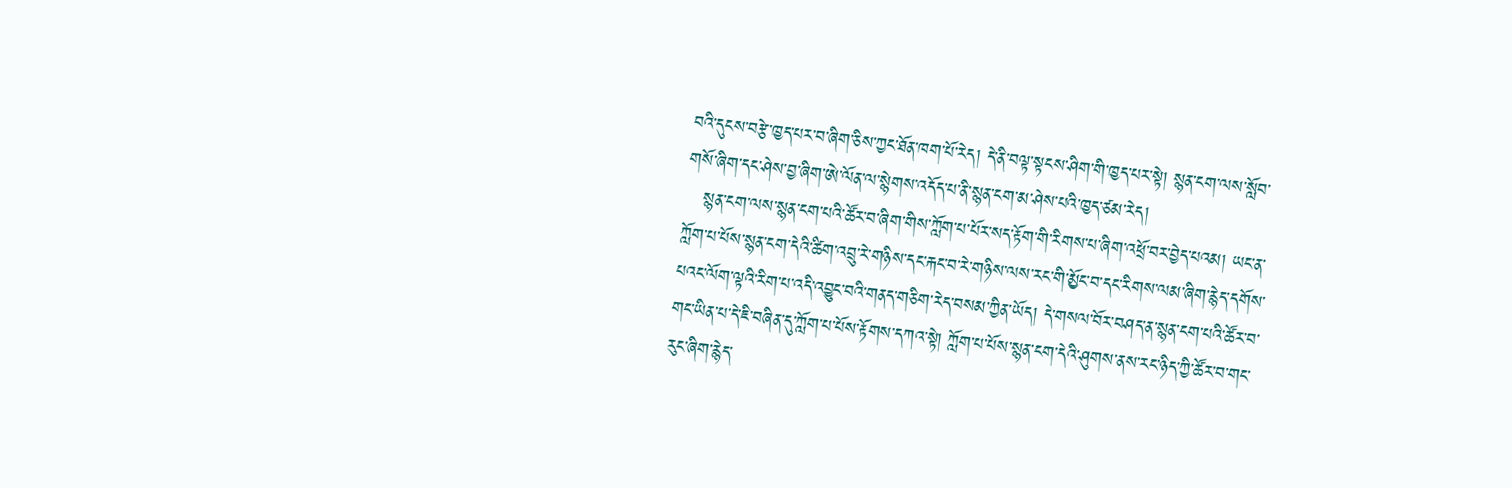བའི་དུངས་བརྩེ་ཁྱད་པར་བ་ཞིག་ཅིས་ཀྱང་ཐོན་ཁག་པོ་རེད། དེ་ནི་བལྟ་སྟངས་ཤིག་གི་ཁྱད་པར་སྟེ། སྙན་ངག་ལས་སློབ་གསོ་ཞིག་དང་ཤེས་བྱ་ཞིག་ཨེ་ལོན་ལ་སྙེགས་འདོད་པ་ནི་སྙན་ངག་མ་ཤེས་པའི་ཁྱད་ཙམ་རེད།
   སྙན་ངག་ལས་སྙན་ངག་པའི་ཚོར་བ་ཞིག་གིས་ཀློག་པ་པོར་སད་རྟོག་གི་རིགས་པ་ཞིག་འཕྲོ་བར་བྱེད་པའམ། ཡང་ན་ཀློག་པ་པོས་སྙན་ངག་དེའི་ཚིག་འབྲུ་རེ་གཉིས་དང་རྐང་བ་རེ་གཉིས་ལས་རང་གི་མྱོང་བ་དང་རིགས་ལམ་ཞིག་རྙེད་དགོས་པའང་ལོག་ལྟའི་རིག་པ་འདི་འབྱུང་བའི་གནད་གཅིག་རེད་བསམ་ཀྱིན་ཡོད། དེ་གསལ་བོར་བཤད་ན་སྙན་ངག་པའི་ཚོར་བ་གང་ཡིན་པ་དེ་ཇི་བཞིན་དུ་ཀློག་པ་པོས་རྟོགས་དཀའ་སྟེ། ཀློག་པ་པོས་སྙན་ངག་དེའི་ཤུགས་ནས་རང་ཉིད་ཀྱི་ཚོར་བ་གང་རུང་ཞིག་རྙེད་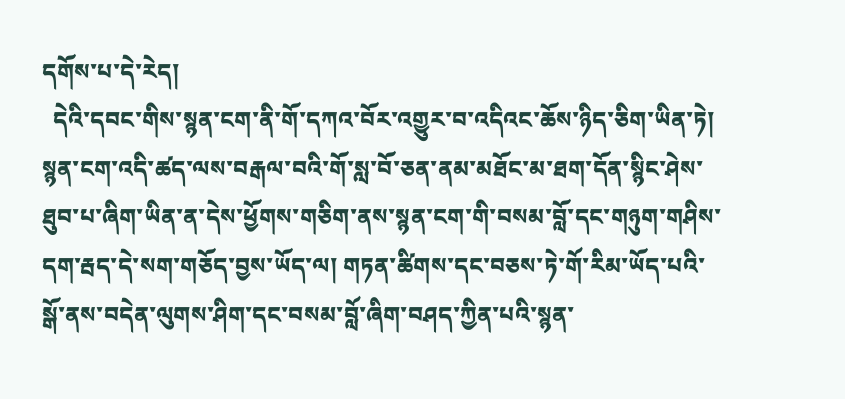དགོས་པ་དེ་རེད།
  དེའི་དབང་གིས་སྙན་ངག་ནི་གོ་དཀའ་བོར་འགྱུར་བ་འདིའང་ཆོས་ཉིད་ཅིག་ཡིན་ཏེ། སྙན་ངག་འདི་ཚད་ལས་བརྒལ་བའི་གོ་སླ་བོ་ཅན་ནམ་མཐོང་མ་ཐག་དོན་སྙིང་ཤེས་ཐུབ་པ་ཞིག་ཡིན་ན་དེས་ཕྱོགས་གཅིག་ནས་སྙན་ངག་གི་བསམ་བློ་དང་གཉུག་གཤིས་དག་རྦད་དེ་སག་གཅོད་བྱས་ཡོད་ལ། གཏན་ཚིགས་དང་བཅས་ཏེ་གོ་རིམ་ཡོད་པའི་སྒོ་ནས་བདེན་ལུགས་ཤིག་དང་བསམ་བློ་ཞིག་བཤད་ཀྱིན་པའི་སྙན་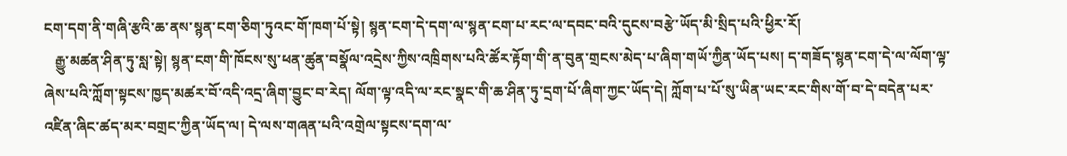ངག་དག་ནི་གཞི་རྩའི་ཆ་ནས་སྙན་ངག་ཅིག་ཏུའང་གོ་ཁག་པོ་སྟེ། སྙན་ངག་དེ་དག་ལ་སྙན་ངག་པ་རང་ལ་དབང་བའི་དུངས་བརྩེ་ཡོད་མི་སྲིད་པའི་ཕྱིར་རོ།
   རྒྱུ་མཚན་ཤིན་ཏུ་སླ་སྟེ། སྙན་ངག་གི་ཁོངས་སུ་ཕན་ཚུན་བསྣོལ་འདྲེས་ཀྱིས་འཁྲིགས་པའི་ཚོར་རྟོག་གི་ན་བུན་གྲངས་མེད་པ་ཞིག་གཡོ་ཀྱིན་ཡོད་པས། ད་གཟོད་སྙན་ངག་དེ་ལ་ལོག་ལྟ་ཞེས་པའི་ཀློག་སྟངས་ཁྱད་མཚར་བོ་འདི་འདྲ་ཞིག་བྱུང་བ་རེད། ལོག་ལྟ་འདི་ལ་རང་སྣང་གི་ཆ་ཤིན་ཏུ་དྲག་པོ་ཞིག་ཀྱང་ཡོད་དེ། ཀློག་པ་པོ་སུ་ཡིན་ཡང་རང་གིས་གོ་བ་དེ་བདེན་པར་འཛིན་ཞིང་ཚད་མར་བགྲང་ཀྱིན་ཡོད་ལ། དེ་ལས་གཞན་པའི་འགྲེལ་སྟངས་དག་ལ་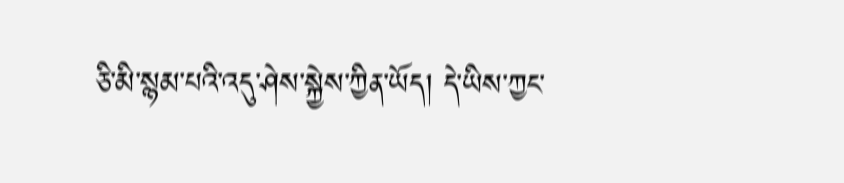ཅི་མི་སྙམ་པའི་འདུ་ཤེས་སྐྱེས་ཀྱིན་ཡོད། དེ་ཡིས་ཀྱང་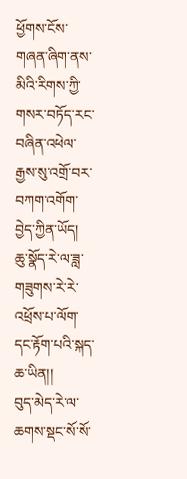ཕྱོགས་ངོས་གཞན་ཞིག་ནས་མིའི་རིགས་ཀྱི་གསར་བཏོད་རང་བཞིན་འཕེལ་རྒྱས་སུ་འགྲོ་བར་བཀག་འགོག་བྱེད་ཀྱིན་ཡོད།
ཆུ་སྣོད་རེ་ལ་ཟླ་གཟུགས་རེ་རེ་འཕྲོས་པ་ལོག་དང་རྟོག་པའི་སྐད་ཆ་ཡིན།།
བུད་མེད་རེ་ལ་ཆགས་སྡང་སོ་སོ་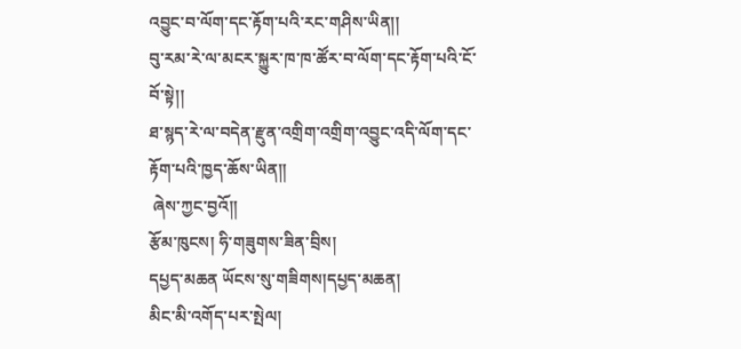འབྱུང་བ་ལོག་དང་རྟོག་པའི་རང་གཤིས་ཡིན།།
བུ་རམ་རེ་ལ་མངར་སྐྱུར་ཁ་ཁ་ཚོར་བ་ལོག་དང་རྟོག་པའི་ངོ་བོ་སྟེ།།
ཐ་སྙད་རེ་ལ་བདེན་རྫུན་འགྲིག་འགྲིག་འབྱུང་འདི་ལོག་དང་རྟོག་པའི་ཁྱད་ཆོས་ཡིན།།
 ཞེས་ཀྱང་བྱའོ།།
རྩོམ་ཁུངས། ཧི་གཟུགས་ཟིན་བྲིས།
དཔྱད་མཆན ཡོངས་སུ་གཟིགས།དཔྱད་མཆན།
མིང་མི་འགོད་པར་སྤེལ།